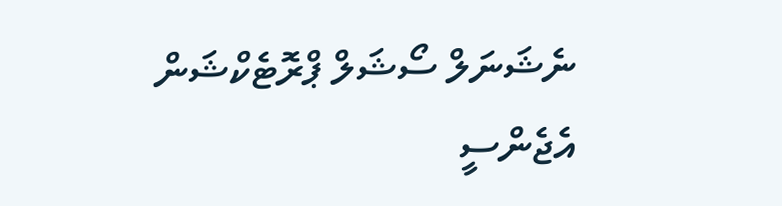ނެޝަނަލް ސޯޝަލް ޕްރޮޓެކްޝަން އެޖެންސީ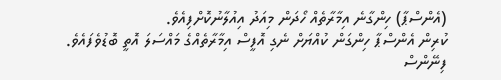(އެންސްޕާ) ހިންގާނެ އިމާރާތެއް ހޯދަން މިއަދު އިއުލާނުކޮށްފިއެވެ.
ކުރިން އެންސްޕާ ހިންގަން ކުއްޔަށް ނެގި އޮފީސް އިމާރާތެއްގެ މައްސަލަ އޮތީ ބޮޑުވެފައެވެ.
ފިނޭންސް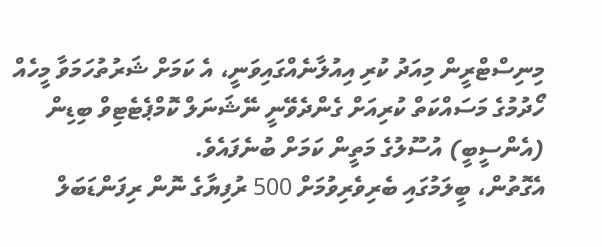މިނިސްޓްރީން މިއަދު ކުރި އިއުލާނެއްގައިވަނީ، އެ ކަމަށް ޝަރުތުހަމަވާ މީހެއް ހޯދުމުގެ މަސައްކަތް ކުރިއަށް ގެންދެވޭނީ ނޭޝަނަލް ކޮމްޕެޓެޓިވް ބިޑިން (އެންސީބީ) އުސޫލުގެ މަތީން ކަމަށް ބުނެފައެވެ.
އެގޮތުން، ބީލަމުގައި ބެރިވެރިވުމަށް 500 ރުފިޔާގެ ނޮން ރިފަންޑަބަލް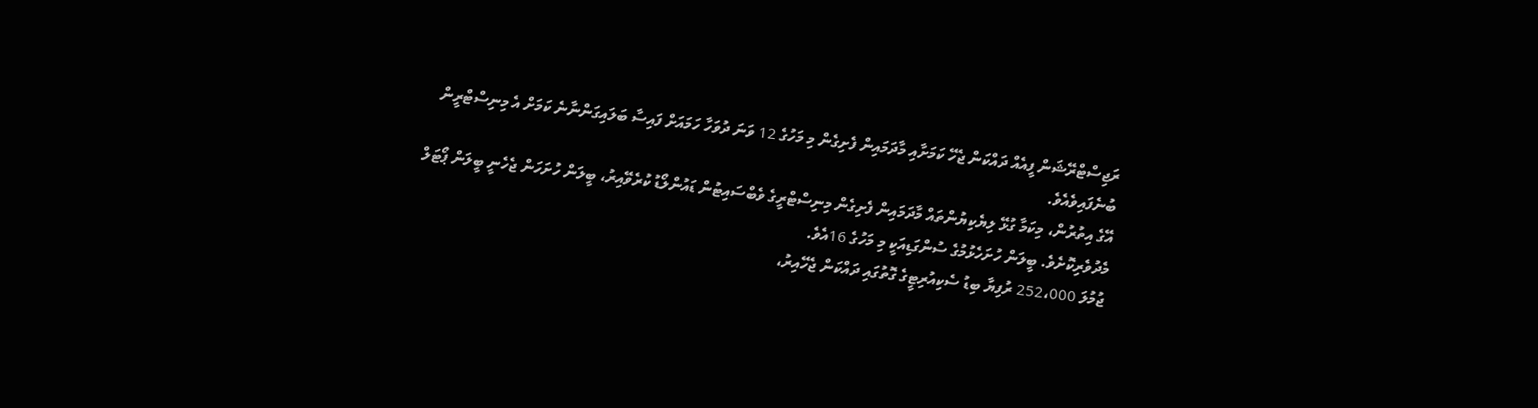ރަޖިސްޓްރޭޝަން ފީއެއް ދައްކަން ޖެހޭ ކަމަށާއި މާދަމައިން ފެށިގެން މި މަހުގެ 12 ވަނަ ދުވަހާ ހަމައަށް ފައިސާ ބަލައިގަންނާނެ ކަމަށް އެ މިނިސްޓްރީން ބުނެފައިވެއެވެ.
އޭގެ އިތުރުން، މިކަމާ ގުޅޭ ލިޔެކިޔުންތައް މާދަމައިން ފެށިގެން މިނިސްޓްރީގެ ވެބްސައިޓުން ޑައުންލޯޑު ކުރެވޭއިރު، ބީލަން ހުށަހަން ޖެހެނީ ބީލަން ޕޯޓަލް މެދުވެރިކޮށެވެ. ބީލަން ހުށަހެޅުމުގެ ސުންގަޑިއަކީ މި މަހުގެ 16އެވެ.
ޖުމުލަ 252،000 ރުފިޔާ ބިޑު ސެކިއުރިޓީގެ ގޮތުގައި ދައްކަން ޖެހޭއިރު،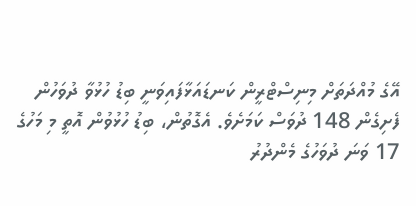އޭގެ މުއްދަތަށް މިނިސްޓްރީން ކަނޑައަޅާފައިވަނީ ބިޑު ހުޅުވާ ދުވަހުން ފެށިގެން 148 ދުވަސް ކަމަށެވެ. އެގޮތުން، ބިޑު ހުޅުވުން އޮތީ މި މަހުގެ 17 ވަނަ ދުވަހުގެ މެންދުރު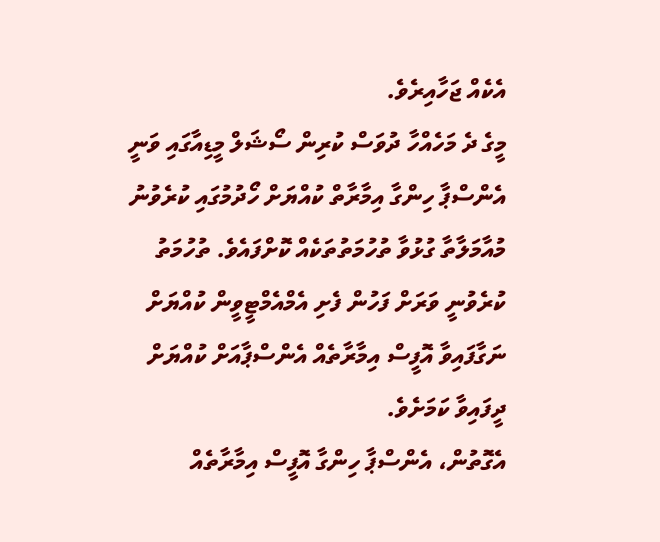އެކެއް ޖަހާއިރެވެ.
މީގެ ދެ މަހެއްހާ ދުވަސް ކުރިން ސޯޝަލް މީޑިއާގައި ވަނީ އެންސްޕާ ހިންގާ އިމާރާތް ކުއްޔަށް ހޯދުމުގައި ކުރެވުނު މުއާމަލާތާ ގުޅުވާ ތުހުމަތުތަކެއް ކޮށްފައެވެ. ތުހުމަތު ކުރެވުނީ ވަރަށް ފަހުން ފެށި އެމްއެމްޓީވީން ކުއްޔަށް ނަގާފައިވާ އޮފީސް އިމާރާތެއް އެންސްޕާއަށް ކުއްޔަށް ދީފައިވާ ކަމަށެވެ.
އެގޮތުން، އެންސްޕާ ހިންގާ އޮފީސް އިމާރާތެއް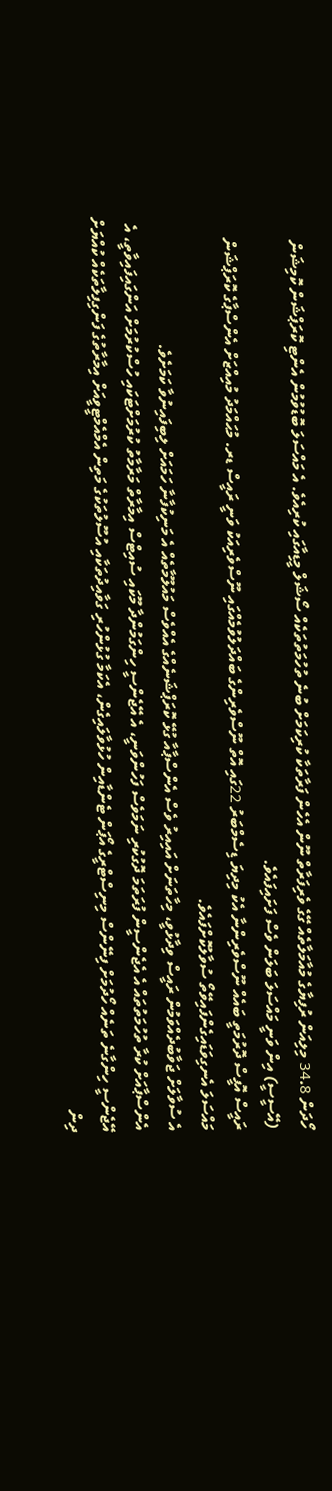ހޯދަން 34.8 މިލިއަން ރުފިޔާގެ މުއާމަލާތެއް ގޭގެ ވެރިފަރާތް ނޫން އެހެން ފަރާތަކާ ކުރިކަމަށް ބުނެ ތުހުމަތުތަކެއް ސޯޝަލް މީޑިއާގައި ކުރިއެވެ. އެ މައްސަލަ ބޮޑުވުމުން އެންޓި ކޮރަޕްޝަން ކޮމިޝަން (އޭސީސީ) އިން ވަނީ މައްސަލަ ބަލަން ވެސް ފަށައިފައެވެ.
ރައީސް އޮފީސް ދޮރުމަތީ ބައެއް ނޫސްވެރިންނާ އެކު މިދިޔަ ޑިސެމްބަރު 22ގައި އޮތް ނޫސްވެރިންގެ ބައްދަލުވުމެއްގައި ނޫސްވެރިއަކު ވަނީ ރައީސް ޑރ. މުޙައްމަދު މުއިއްޒަށް އެންސްޕާގެ ކޮރަޕްޝަން މައްސަލަ އެނގިވަޑައިގެންފައިވޭތޯ ސުވާލުކޮށްފައެވެ.
އެ ސުވާލަށް ޖަވާބުދެއްވަމުން ރައީސް ވިދާޅުވީ، މިހާތަނަށް އައިއިރު ވެސް އެންސްޕާއާ ގުޅޭ ކޮރަޕްޝަނެއްގެ އެއްވެސް މައުލޫމާތެއް އެ މަނިކުފާނާ ހަމައަށް ލިބިފައިނުވާ ކަމަށެވެ.
އެންސްޕާއަށް ކުރާ ތުހުމަތުތައް އެ އެޖެންސީން ފުރަތަމަ ދޮގުކުރި ނަމަވެސް ފަހުންވަނީ، އެ އޭޖެންސީ ހިންގަމުންދާ މޫކައި ސުއިޓްސް އިމާރާތް މަރާމާތު ކުރުމަށްޓަކައި ހުސްކުރުމަށް އަންގައިފައިވާތީ، އެ އޭޖެންސީ ހިންގާނެ ތަނެއް ހޯދުމަށް ފިނޭންސް މިނިސްޓްރީގެ އޯޕަން ޓެންޑާއިން ހުޅުވާލައިގެން، އެކަމާ ގުޅުންހުރި ގަވާއިދުތަކާއި އުސޫލުތަކުގެ މަތިން އެމްއެމްޓީވީއަށް އިމާރާތުގެ ފަންގިފިލާތަކެއް ކުއްޔަށް ދިން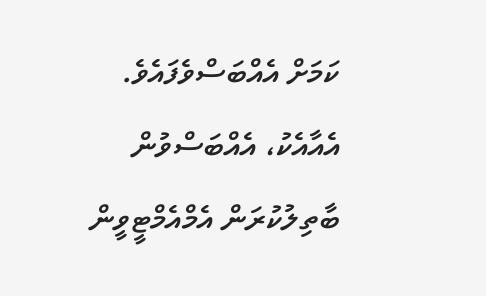ކަމަށް އެއްބަސްވެފައެވެ.
އެއާއެކު، އެއްބަސްވުން ބާތިލުކުރަން އެމްއެމްޓީވީން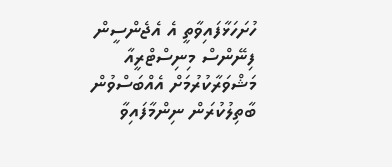ހުށަހަޅާފައިވާތީ އެ އެޖެންސީން ފިނޭންސް މިނިސްޓްރީއާ މަޝްވަރާކުރުމަށް އެއްބަސްވުން ބާތިލުކުރަން ނިންމާފައިވާ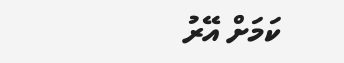ކަމަށް އޭރު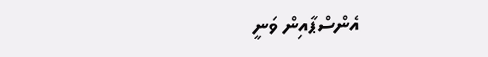އެންސްޕާއިން ވަނީ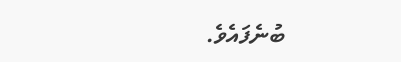ބުނެފައެވެ.